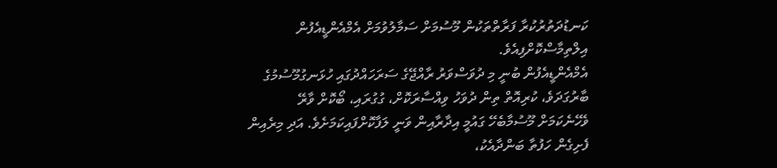ކަނޑުދަތުރުކުރާ ފަރާތްތަކުން މޫސުމަށް ސަމާލުވުމަށް އެމްއެންޑީއެފުން އިލްތިމާސްކޮށްފިއެވެ.
އެމްއެންޑީއެފުން ބުނީ މި ދުވަސްވަރު ރާއްޖޭގެ ސަރަހައްދުގައި ހުޅަނގުމޫސުމުގެ ބާރުގަދަވެ، ކުރިއޮތް ތިން ދުވަހު ވިއްސާރަކޮށް، ގުގުރައި، ބޯކޮށް ވާރޭ ވެހޭނެކަމަށް މޫސުމާބެހޭ ގައުމީ އިދާރާއިން ވަނީ ލަފާކޮށްފައިކަމަށެވެ. އަދި މިރެއިން ފެށިގެން ހަފުތާ ބަންދާއެކު،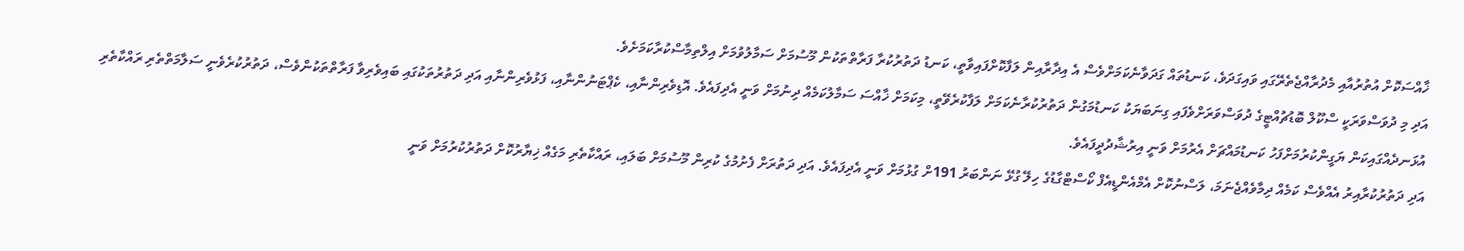ޚާއްސަކޮށް އުތުރުއާއި މެދުރާއްޖެތެރޭގައި ވައިގަދަވެ، ކަނޑުތައް ގަދަވާނެކަމަށްވެސް އެ އިދާރާއިން ލަފާކޮށްފައިވާތީ، ކަނޑު ދަތުރުކުރާ ފަރާތްތަކުން މޫސުމަށް ސަމާލުވުމަށް އިލްތިމާސްކުރާކަމަށެވެ.
އަދި މި ދުވަސްވަރަކީ ސްކޫލް ބޮޑުޗުއްޓީގެ ދުވަސްވަރަށްވެފައި ގިނަބަޔަކު ކަނޑުމަގުން ދަތުރުކުރާނެކަމަށް ލަފާކުރެވޭތީ، މިކަމަށް ޚާއްސަ ސަމާލުކަމެއް ދިނުމަށް ވަނީ އެދިފައެވެ. އޮޑިވެރިންނާއި، ކެޕްޓަނުންނާއި، ފަޅުވެރިންނާއި އަދި ދަތުރުތަކުގައި ބައިވެރިވާ ފަރާތްތަކުންވެސް، ދަތުރުކުރެވެނީ ސަލާމަތްތެރި ރައްކާތެރި އުޅަނދެއްގައިކަން ޔަގީންކުރުމަށްފަހު ކަނޑުމައްޗަށް އެރުމަށް ވަނީ އިރުޝާދުދީފައެވެ.
އަދި ދަތުރުކުރާއިރު އެއްވެސް ކަމެއް ދިމާވެއްޖެނަމަ، ލަސްނުކޮށް އެމްއެންޑީއެފް ކޯސްޓްގާޑުގެ ހިލޭ ގުޅޭ ނަންބަރު 191ށް ގުޅުމަށް ވަނީ އެދިފައެވެ. އަދި ދަތުރަށް ފެށުމުގެ ކުރިން މޫސުމަށް ބަލައި، ރައްކާތެރި މަގެއް ޚިޔާރުކޮށް ދަތުރުކުރުމަށް ވަނީ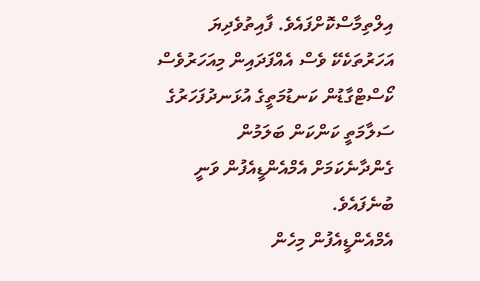އިލްތިމާސްކޮށްފައެވެ. ފާއިތުވެދިޔަ އަހަރުތަކެކޭ ވެސް އެއްފަދައިން މިއަހަރުވެސް ކޯސްޓްގާޑުން ކަނޑުމަތީގެ އުޅަނދުފަހަރުގެ ސަލާމަތީ ކަންކަން ބަލަމުން ގެންދާނެކަމަށް އެމްއެންޑީއެފުން ވަނީ ބުނެފައެވެ.
އެމްއެންޑީއެފުން މިހެން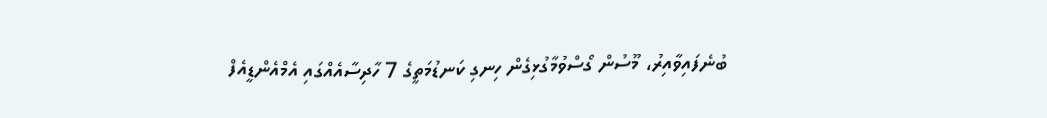ބުނެފައިވާއިރު، މޫސުން ގޯސްވުމާގުޅިގެން ހިނގި ކަނޑުމަތީގެ 7 ހާދިސާއެއްގައި އެމްއެންޑީއެފް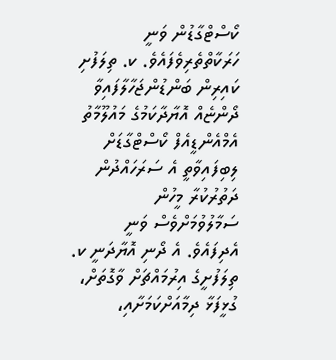ކޯސްޓްގާޑުން ވަނީ ހަރަކާތްތެރިވެފައެވެ. ކ. ތިލަފުށި ކައިރިން ބަންޑުންޖަހާލާފައިވާ ދޯންޏެއް އޮޔާދާކަމުގެ މައުލޫމާތު އެމްއެންޑީއެފް ކޯސްޓްގާޑަށް ލިބިފައިވާތީ އެ ސަރަހައްދުން ދަތުރުކުރާ މީހުން ސަމާލުވުމަށްވެސް ވަނީ އެދިފައެވެ. އެ ދޯނި އޮޔާދަނީ ކ. ތިލަފުށީގެ އިރުމައްޗަށް ވާގޮތަށް، ގުޅީފަޅާ ދިމާއަށްކަމަށާއި،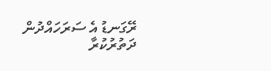ރޭގަނޑު އެ ސަރަހައްދުން ދަތުރުކުރާ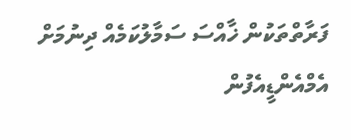ފަރާތްތަކުން ޚާއްސަ ސަމާލުކަމެއް ދިނުމަށް އެމްއެންޑީއެފުން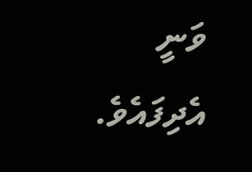ވަނީ އެދިފައެވެ.